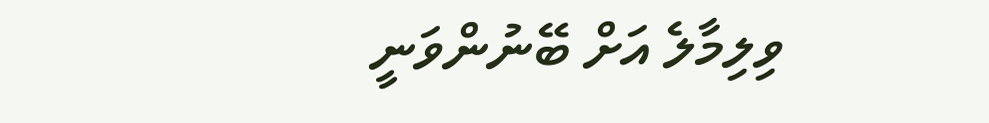ވިލިމާލެ އަށް ބޭނުންވަނީ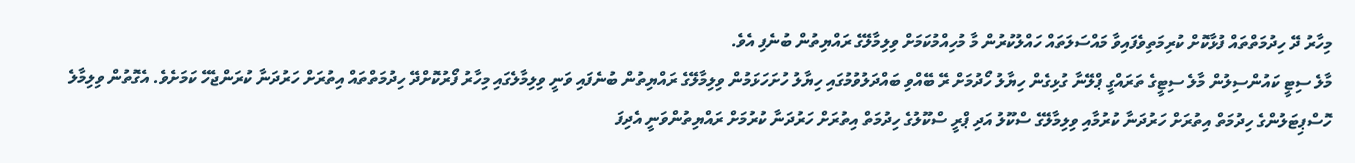މިހާރު ދޭ ހިދުމަތްތައް ފުޅާކޮށް ކުރިމަތިވެފައިވާ މައްސަލަތައް ހައްލުކުރުން މާ މުހިއްމުކަމަށް ވިލިމާލޭގެ ރައްޔިތުން ބުނެފި އެވެ.
މާލެ ސިޓީ ކައުންސިލުން މާލެ ސިޓީގެ ތަރައްގީ ޕްލޭނާ ގުޅިގެން ހިޔާލު ހޯދުމަށް ރޭ ބޭއްވި ބައްދަލުވުމުގައި ހިޔާލު ހުށަހަޅަމުން ވިލިމާލޭގެ ރައްޔިތުން ބުނެފައި ވަނީ ވިލިމާލެގައި މިހާރު ފޯރުކޮށްދޭ ހިދުމަތްތައް އިތުރަށް ހަރުދަނާ ކުރަންޖެހޭ ކަމަށެވެ. އެގޮތުން ވިލިމާލެ ހޮސްޕިޓަލުންގެ ހިދުމަތް އިތުރަށް ހަރުދަނާ ކުރުމާއި ވިލިމާލޭގެ ސްކޫލު އަދި ޕްރީ ސްކޫލުގެ ހިދުމަތް އިތުރަށް ހަރުދަނާ ކުރުމަށް ރައްޔިތުންވަނީ އެދިފަ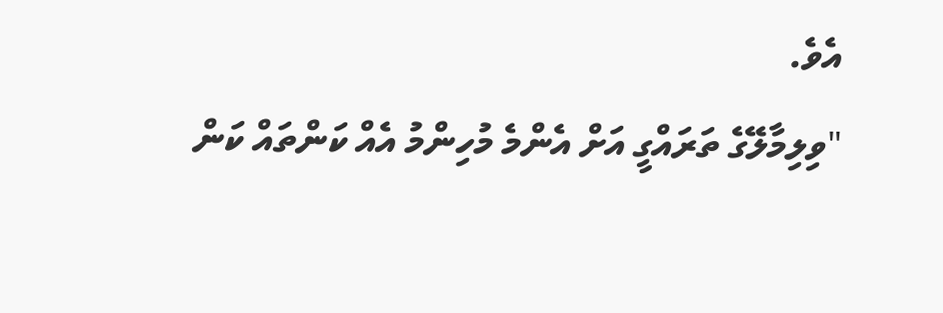އެވެ.
"ވިލިމާލޭގެ ތަރައްގީ އަށް އެންމެ މުހިންމު އެއް ކަންތައް ކަން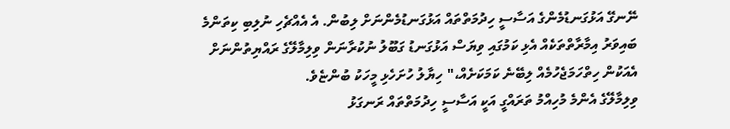ނޭނގޭ އަޅުގަނޑުމެންގެ އަސާސީ ހިދުމަތްތައް އަޅުގަނޑުމެންނަށް ލިބުން. އެ އެއްޗެހި ނުލިބި ކިތަންމެ ބައިވަރު އިމާރާތްތަކެއް އެޅި ކަމުގައި ވިޔަސް އަޅުގަނޑު ގަބޫލު ނުކުރާނަން ވިލިމާލޭގެ ރައްޔިތުންނަށް އެއަކުން ހިތްހަމަޖެހުމެއް ލިބޭނެ ކަމަކަށެއް،" ހިޔާލު ހުށަހެޅި މީހަކު ބުންޏެވެ.
ވިލިމާލޭގެ އެންމެ މުހިއްމު ތަރައްގީ އަކީ އަސާސީ ހިދުމަތްތައް ރަނގަޅު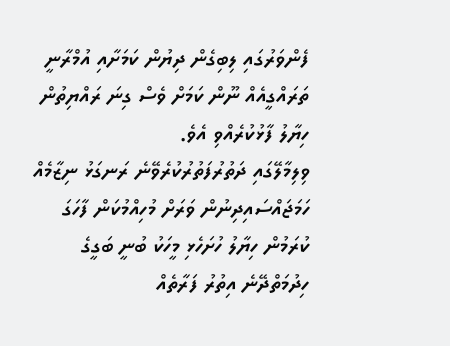ފެންވަރުގައި ލިބިގެން ދިޔުން ކަމަށާއި އުމްރާނީ ތަރައްގީއެއް ނޫން ކަމަށް ވެސް ގިނަ ރައްޔިތުން ހިޔާލު ފާޅުކުރެއްވި އެވެ.
ވިލިމާލޭގައި ދަތުރުފަތުރުކުރެވޭނެ ރަނގަޅު ނިޒާމެއް ހަމަޖައްސައިދިނުން ވަރަށް މުހިއްމުކަން ފާހަގަ ކުރަމުން ހިޔާލު ހުށަހެޅި މީހަކު ބުނީ ބަގީގެ ހިދުމަތްދޭނެ އިތުރު ފަރާތެއް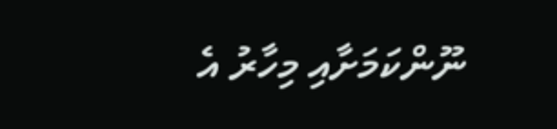ނޫންކަމަށާއި މިހާރު އެ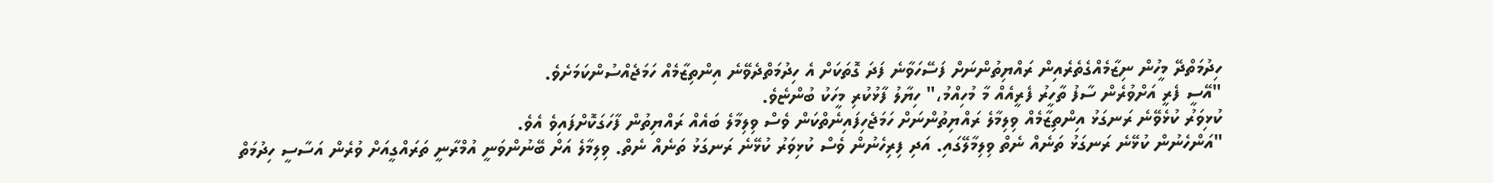ހިދުމަތްދޭ މީހުން ނިޒާމެއްގެތެރެއިން ރައްޔިތުންނަށް ފަސޭހަވާނެ ފަދަ ގޮތަކަށް އެ ހިދުމަތްދެވޭނެ އިންތިޒާމެއް ހަމަޖެއްސުންކަމަށެވެ.
"އޭސީ ފެރީ އަށްވުރެން ސާފު ތާހީރު ފެރީއެއް މާ މުހިއްމު،" ހިޔާލު ފާޅުކުރި މީހަކު ބުންޏެވެ.
ކުޅިވަރު ކުޅެވޭނެ ރަނގަޅު އިންތިޒާމެއް ވިލިމާލެ ރައްޔިތުންނަށް ހަމަޖެހިފައިނެތްކަން ވެސް ވިލިމާލެ ބައެއް ރައްޔިތުން ފާހަގަކޮށްފައިވެ އެވެ.
"އަންހެނުން ކުޅޭނެ ރަނގަޅު ތަނެއް ނެތް ވިލިމާލޭގައި. އަދި ފިރިހެނުން ވެސް ކުޅިވަރު ކުޅޭނެ ރަނގަޅު ތަނެއް ނެތް. ވިލިމާލެ އަށް ބޭނުންވަނީ އުމްރާނީ ތަރައްގީއަށް ވުރެން އަސާސީ ހިދުމަތް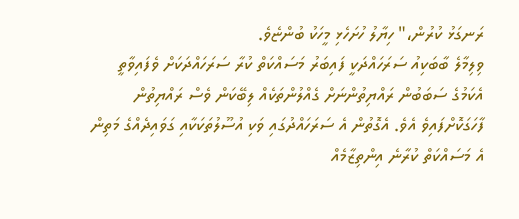ރަނގަޅު ކުރުން،" ހިޔާލު ހުށަހެޅި މީހަކު ބުންޏެވެ.
ވިލިމާލެ ބާބަކިއު ސަރަހައްދަކީ ފައިބަރު މަސައްކަތް ކުރާ ސަރަހައްދަކަށް ވެފައިވާތީ އެކަމުގެ ސަބަބުން ރައްޔިތުންނަށް ގެއްލުންތަކެއް ލިބޭކަން ވެސް ރައްޔިތުން ފާހަގަކޮށްފައިވެ އެވެ. އެގޮތުން އެ ސަރަހައްދުގައި ވަކި އުސޫލުތަކަކާއި ގަވައިދެއްގެ މަތިން އެ މަސައްކަތް ކުރާނެ އިންތިޒާމެއް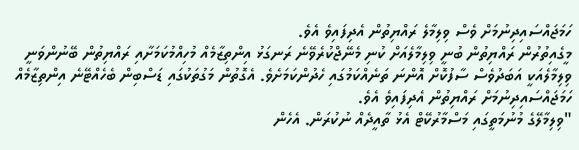ހަމަޖައްސައިދިނުމަށް ވެސް ވިލިމާލެ ރައްޔިތުން އެދިފައިވެ އެވެ.
މީގެއިތުރުން ރައްޔިތުން ބުނީ ވިލިމާލެއަށް ކުނި މެނޭޖްކުރެވޭނެ ރަނގަޅު އިންތިޒާމެއް މުހިއްމުކަމަށާއި ރައްޔިތުން ބޭނުންވަނީ ވިލިމާލެއަކީ އަބަދުވެސް ސާފުކޮށް އޮންނަ ތަނެއްކަމުގައި ހެދުންކަމަށެވެ. އެގޮތުން މަގުތަކުގައި ޑަސްބިން ބެހެއްޓޭނެ އިންތިޒާމެއް ހަމަޖައްސައިދިނުމަށް ރައްޔިތުން އެދިފައިވެ އެވެ.
"ވިލިމާލޭގެ މުނުމަތީގައި މަސްމާރުކޭޓް އެޅު ތާއީދެއް ނުކުރަން. އެހެން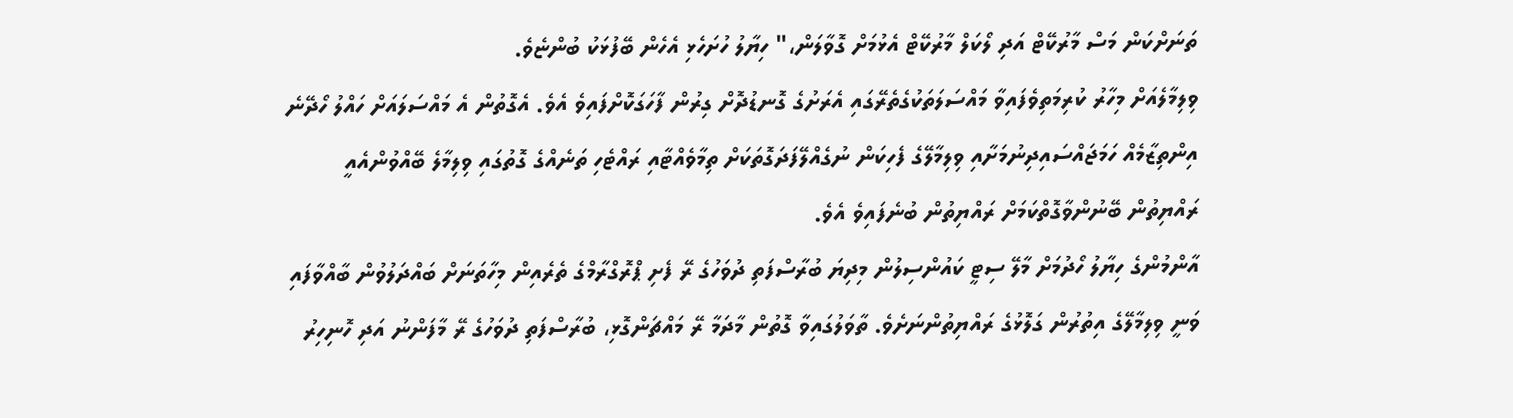ތަނަށްކަން މަސް މާރުކޭޓް އަދި ލޯކަލް މާރުކޭޓް އެޅުމަށް ގޮވާލަން،" ހިޔާލު ހުށަހެޅި އެހެން ބޭފުޅަކު ބުންޏެވެ.
ވިލިމާލެއަށް މިހާރު ކުރިމަތިވެފައިވާ މައްސަލަތަކުގެތެރޭގައި އެރަށުގެ ގޮނޑުދޮށް ގިރުން ފާހަގަކޮށްފައިވެ އެވެ. އެގޮތުން އެ މައްސަލައަށް ހައްލު ހޯދޭނެ އިންތިޒާމެއް ހަމަޖައްސައިދިނުމަށާއި ވިލިމާލޭގެ ފެހިކަން ނުގެއްލޭފަދަގޮތަކަށް ތިމާވެއްޓާއި ރައްޓެހި ތަނެއްގެ ގޮތުގައި ވިލިމާލެ ބޭއްވުންއެއީ ރައްޔިތުން ބޭނުންވާގޮތްކަމަށް ރައްޔިތުން ބުނެފައިވެ އެވެ.
އާންމުންގެ ހިޔާލު ހޯދުމަށް މާލޭ ސިޓީ ކައުންސިލުން މިދިޔަ ބުރާސްފަތި ދުވަހުގެ ރޭ ފެށި ޕްރޮގްރާމްގެ ތެރެއިން މިހާތަނަށް ބައްދަލުވުން ބާއްވާފައި ވަނީ ވިލިމާލޭގެ އިތުރުން ގަލޮޅުގެ ރައްޔިތުންނަށެވެ. ތާވަލުގައިވާ ގޮތުން މާދަމާ ރޭ މައްޗަންގޮޅި، ބުރާސްފަތި ދުވަހުގެ ރޭ މާފަންނު އަދި ހޮނިހިރު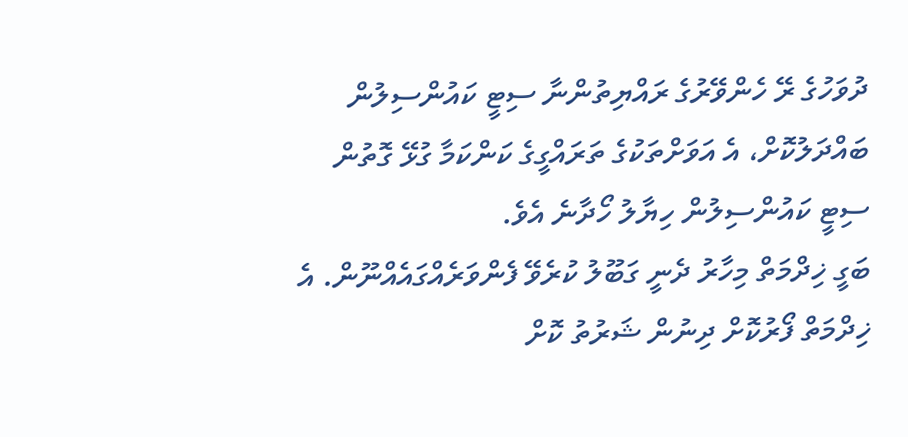ދުވަހުގެ ރޭ ހެންވޭރުގެ ރައްޔިތުންނާ ސިޓީ ކައުންސިލުން ބައްދަލުކޮށް، އެ އަވަށްތަކުގެ ތަރައްގީގެ ކަންކަމާ ގުޅޭ ގޮތުން ސިޓީ ކައުންސިލުން ހިޔާލު ހޯދާނެ އެވެ.
ބަގީ ޚިދްމަތް މިހާރު ދެނީ ގަބޫލު ކުރެވޭ ފެންވަރެއްގައެއްނޫން. އެ ޚިދްމަތް ފޯރުކޮށް ދިނުން ޝަރުތު ކޮށް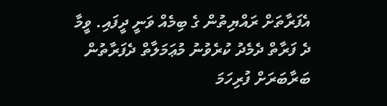އެފަރާތަށް ރައްޔިތުން ގެ ބިމެއް ވަނީ ދީފައި. ވީމާ ދެ ފަރާތް ދެމެދު ކުރެވުނު މުޢަމަލާތް ދެފަރާތުން ބަރާބަރަށް ފުރިހަމަ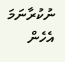ނުކުރާނަމަ އެހެން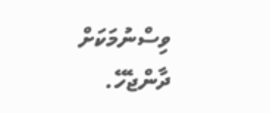ވިސްނުމަކަށް ދާންޖެހޭ.